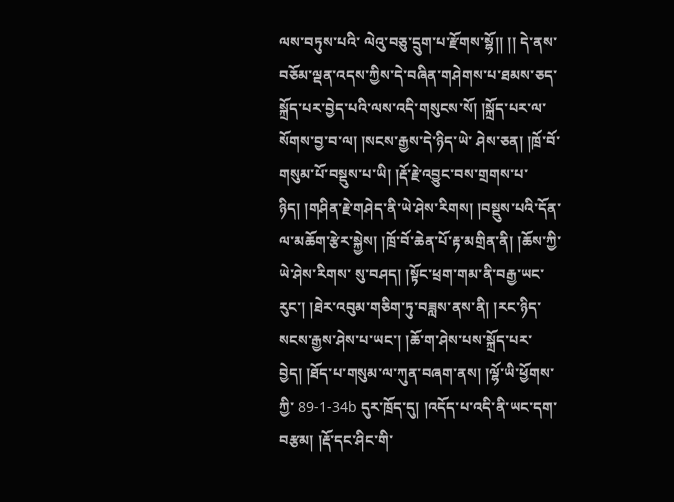ལས་བཏུས་པའི་ ལེའུ་བཅུ་དྲུག་པ་རྫོགས་སྷོ།། །། དེ་ནས་བཅོམ་ལྡན་འདས་ཀྱིས་དེ་བཞིན་གཤེགས་པ་ཐམས་ཅད་སྐྲོད་པར་བྱེད་པའི་ལས་འདི་གསུངས་སོ། །སྐྲོད་པར་ལ་སོགས་བྱ་བ་ལ། །སངས་རྒྱས་དེ་ཉིད་ཡེ་ ཤེས་ཅན། །ཁྲོ་བོ་གསུམ་པོ་བསྡུས་པ་ཡི། །རྡོ་རྗེ་འབྱུང་བས་གྲགས་པ་ཉིད། །གཤིན་རྗེ་གཤེད་ནི་ཡེ་ཤེས་རིགས། །བསྡུས་པའི་དོན་ལ་མཆོག་རྩེར་སྐྱེས། །ཁྲོ་བོ་ཆེན་པོ་རྟ་མགྲིན་ནི། །ཆོས་ཀྱི་ཡེ་ཤེས་རིགས་ སུ་བཤད། །སྟོང་ཕྲག་གམ་ནི་བརྒྱ་ཡང་རུང་། །ཐེར་འབུམ་གཅིག་ཏུ་བཟླས་ནས་ནི། །རང་ཉིད་སངས་རྒྱས་ཤེས་པ་ཡང་། །ཆོ་ག་ཤེས་པས་སྐྲོད་པར་བྱེད། །ཐོད་པ་གསུམ་ལ་ཀུན་བཞག་ནས། །ལྷོ་ཡི་ཕྱོགས་ཀྱི་ 89-1-34b དུར་ཁྲོད་དུ། །འདོད་པ་འདི་ནི་ཡང་དག་བརྩམ། །རྡོ་དང་ཤིང་གི་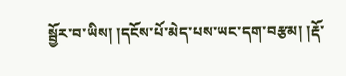སྦྱོར་བ་ཡིས། །དངོས་པོ་མེད་པས་ཡང་དག་བརྩམ། །རྡོ་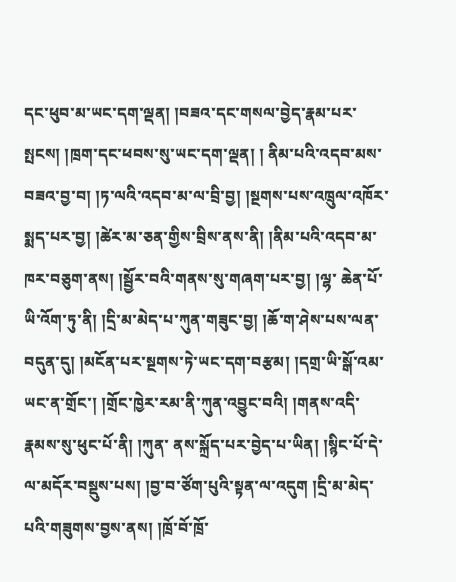དང་ཕུབ་མ་ཡང་དག་ལྡན། །བཟའ་དང་གསལ་བྱེད་རྣམ་པར་སྤངས། །ཁྲག་དང་ཕབས་སུ་ཡང་དག་ལྡན། ། ནིམ་པའི་འདབ་མས་བཟའ་བྱ་བ། །ཏ་ལའི་འདབ་མ་ལ་བྲི་བྱ། །སྔགས་པས་འཁྲུལ་འཁོར་སྨད་པར་བྱ། །ཚེར་མ་ཅན་གྱིས་བྲིས་ནས་ནི། །ནིམ་པའི་འདབ་མ་ཁར་བཅུག་ནས། །སྦྱོར་བའི་གནས་སུ་གཞག་པར་བྱ། །ལྷ་ ཆེན་པོ་ཡི་འོག་ཏུ་ནི། །དྲི་མ་མེད་པ་ཀུན་གཟུང་བྱ། །ཆོ་ག་ཤེས་པས་ལན་བདུན་དུ། །མངོན་པར་སྔགས་ཏེ་ཡང་དག་བརྩམ། །དགྲ་ཡི་སྒོ་འམ་ཡང་ན་གྲོང་། །གྲོང་ཁྱེར་རམ་ནི་ཀུན་འབྱུང་བའི། །གནས་འདི་རྣམས་སུ་ཕུང་པོ་ནི། །ཀུན་ ནས་སྐྲོད་པར་བྱེད་པ་ཡིན། །སྙིང་པོ་དེ་ལ་མདོར་བསྡུས་པས། །བྱ་བ་ཙོག་པུའི་སྟན་ལ་འདུག །དྲི་མ་མེད་པའི་གཟུགས་བྱས་ནས། །ཁྲོ་བོ་ཁྲོ་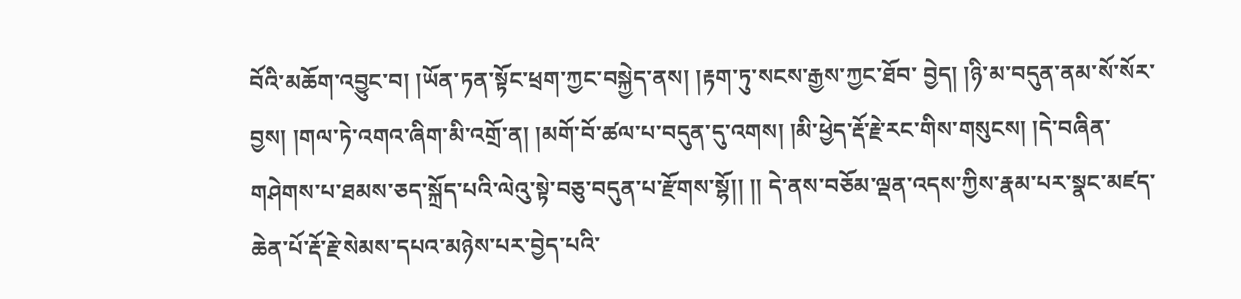བོའི་མཆོག་འབྱུང་བ། །ཡོན་ཏན་སྟོང་ཕྲག་ཀྱང་བསྐྱེད་ནས། །རྟག་ཏུ་སངས་རྒྱས་ཀྱང་ཐོབ་ བྱེད། །ཉི་མ་བདུན་ནམ་སོ་སོར་བྱས། །གལ་ཏེ་འགའ་ཞིག་མི་འགྲོ་ན། །མགོ་བོ་ཚལ་པ་བདུན་དུ་འགས། །མི་ཕྱེད་རྡོ་རྗེ་རང་གིས་གསུངས། །དེ་བཞིན་གཤེགས་པ་ཐམས་ཅད་སྐྲོད་པའི་ལེའུ་སྟེ་བཅུ་བདུན་པ་རྫོགས་སྷོ།། །། དེ་ནས་བཅོམ་ལྡན་འདས་ཀྱིས་རྣམ་པར་སྣང་མཛད་ཆེན་པོ་རྡོ་རྗེ་སེམས་དཔའ་མཉེས་པར་བྱེད་པའི་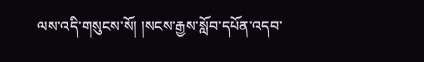ལས་འདི་གསུངས་སོ། །སངས་རྒྱས་སློབ་དཔོན་འདབ་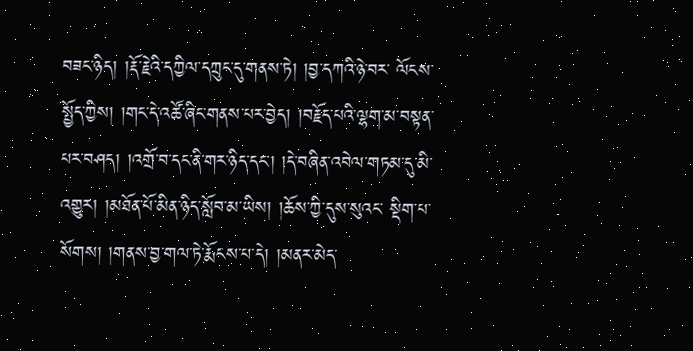བཟང་ཉིད། །རྡོ་རྗེའི་དཀྱིལ་དཀྲུང་དུ་གནས་ཏེ། །བྱ་དཀའི་ཉེ་བར་ ལོངས་སྤྱོད་ཀྱིས། །གང་དེ་འཚོ་ཞིང་གནས་པར་བྱེད། །བརྗོད་པའི་ལྷག་མ་བསྟན་པར་བཤད། །འགྲོ་བ་དང་ནི་གར་ཉིད་དང་། །དེ་བཞིན་འབེལ་གཏམ་དུ་མི་འགྱུར། །མཐོན་པོ་མིན་ཉིད་སློབ་མ་ཡིས། །ཆོས་ཀྱི་དུས་སུའང་ སྡིག་པ་སོགས། །གནས་བྱ་གལ་ཏེ་རྨོངས་པ་དེ། །མནར་མེད་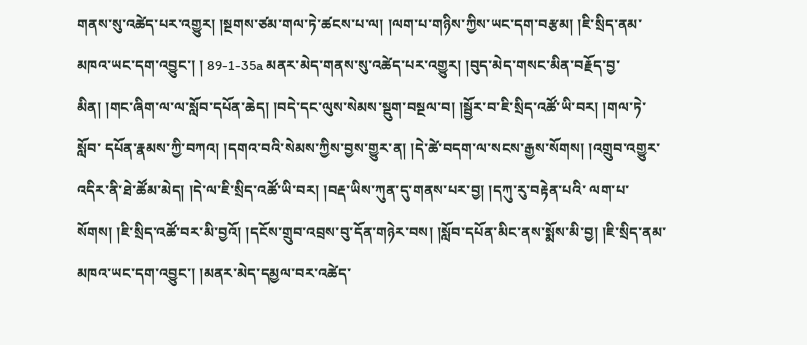གནས་སུ་འཚེད་པར་འགྱུར། །སྔགས་ཙམ་གལ་ཏེ་ཚངས་པ་ལ། །ལག་པ་གཉིས་ཀྱིས་ཡང་དག་བརྩམ། །ཇི་སྲིད་ནམ་མཁའ་ཡང་དག་འབྱུང་། ། 89-1-35a མནར་མེད་གནས་སུ་འཚེད་པར་འགྱུར། །བུད་མེད་གསང་མིན་བརྗོད་བྱ་མིན། །གང་ཞིག་ལ་ལ་སློབ་དཔོན་ཆེད། །བདེ་དང་ལུས་སེམས་སྡུག་བསྔལ་བ། །སྦྱོར་བ་ཇི་སྲིད་འཚོ་ཡི་བར། །གལ་ཏེ་སློབ་ དཔོན་རྣམས་ཀྱི་བཀའ། །དགའ་བའི་སེམས་ཀྱིས་བྱས་གྱུར་ན། །དེ་ཚེ་བདག་ལ་སངས་རྒྱས་སོགས། །འགྲུབ་འགྱུར་འདིར་ནི་ཐེ་ཚོམ་མེད། །དེ་ལ་ཇི་སྲིད་འཚོ་ཡི་བར། །བརྡ་ཡིས་ཀུན་དུ་གནས་པར་བྱ། །དཀུ་རུ་བརྟེན་པའི་ ལག་པ་སོགས། །ཇི་སྲིད་འཚོ་བར་མི་བྱའོ། །དངོས་གྲུབ་འབྲས་བུ་དོན་གཉེར་བས། །སློབ་དཔོན་མིང་ནས་སྨོས་མི་བྱ། །ཇི་སྲིད་ནམ་མཁའ་ཡང་དག་འབྱུང་། །མནར་མེད་དམྱལ་བར་འཚེད་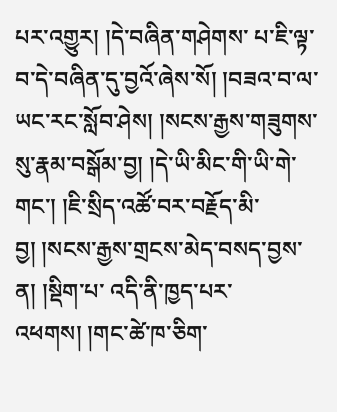པར་འགྱུར། །དེ་བཞིན་གཤེགས་ པ་ཇི་ལྟ་བ་དེ་བཞིན་དུ་བྱའོ་ཞེས་སོ། །བཟའ་བ་ལ་ཡང་རང་སློབ་ཤེས། །སངས་རྒྱས་གཟུགས་སུ་རྣམ་བསྒོམ་བྱ། །དེ་ཡི་མིང་གི་ཡི་གེ་གང་། །ཇི་སྲིད་འཚོ་བར་བརྗོད་མི་བྱ། །སངས་རྒྱས་གྲངས་མེད་བསད་བྱས་ན། །སྡིག་པ་ འདི་ནི་ཁྱད་པར་འཕགས། །གང་ཚེ་ཁ་ཅིག་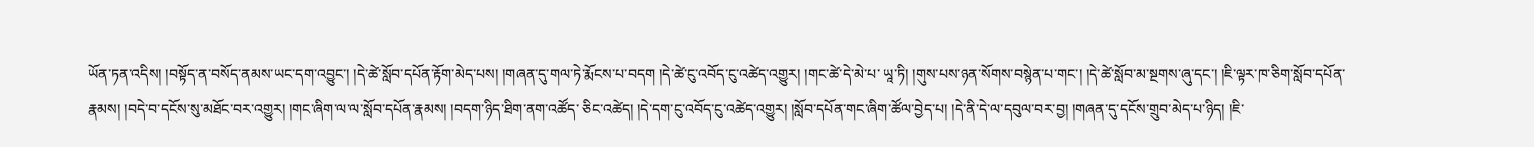ཡོན་ཏན་འདིས། །བསྟོད་ན་བསོད་ནམས་ཡང་དག་འབྱུང་། །དེ་ཚེ་སློབ་དཔོན་རྟོག་མེད་པས། །གཞན་དུ་གལ་ཏེ་རྨོངས་པ་བདག །དེ་ཚེ་ངུ་འབོད་ངུ་འཚེད་འགྱུར། །གང་ཚེ་དེ་མེ་པ་ ཡཱ་ཏི། །གུས་པས་ཉན་སོགས་བསྙེན་པ་གང་། །དེ་ཚེ་སློབ་མ་སྔགས་ཞུ་དང་། །ཇི་ལྟར་ཁ་ཅིག་སློབ་དཔོན་རྣམས། །བདེ་བ་དངོས་སུ་མཐོང་བར་འགྱུར། །གང་ཞིག་ལ་ལ་སློབ་དཔོན་རྣམས། །བདག་ཉིད་ཐིག་ནག་འཚོད་ ཅིང་འཚེད། །དེ་དག་ངུ་འབོད་ངུ་འཚེད་འགྱུར། །སློབ་དཔོན་གང་ཞིག་ཚོལ་བྱེད་པ། །དེ་ནི་དེ་ལ་དབུལ་བར་བྱ། །གཞན་དུ་དངོས་གྲུབ་མེད་པ་ཉིད། །ཇི་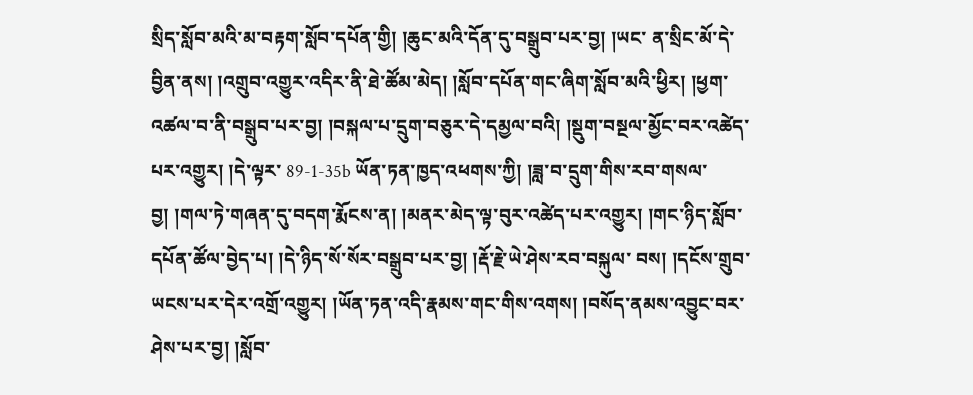སྲིད་སློབ་མའི་མ་བརྟག་སློབ་དཔོན་གྱི། །ཆུང་མའི་དོན་དུ་བསྒྲུབ་པར་བྱ། །ཡང་ ན་སྲིང་མོ་དེ་བྱིན་ནས། །འགྲུབ་འགྱུར་འདིར་ནི་ཐེ་ཚོམ་མེད། །སློབ་དཔོན་གང་ཞིག་སློབ་མའི་ཕྱིར། །ཕྱག་འཚལ་བ་ནི་བསྒྲུབ་པར་བྱ། །བསྐལ་པ་དྲུག་བཅུར་དེ་དམྱལ་བའི། །སྡུག་བསྔལ་མྱོང་བར་འཚེད་པར་འགྱུར། །དེ་ལྟར་ 89-1-35b ཡོན་ཏན་ཁྱད་འཕགས་ཀྱི། །ཟླ་བ་དྲུག་གིས་རབ་གསལ་བྱ། །གལ་ཏེ་གཞན་དུ་བདག་རྨོངས་ན། །མནར་མེད་ལྟ་བུར་འཚེད་པར་འགྱུར། །གང་ཉིད་སློབ་དཔོན་ཚོལ་བྱེད་པ། །དེ་ཉིད་སོ་སོར་བསྒྲུབ་པར་བྱ། །རྡོ་རྗེ་ཡེ་ཤེས་རབ་བསྐུལ་ བས། །དངོས་གྲུབ་ཡངས་པར་དེར་འགྲོ་འགྱུར། །ཡོན་ཏན་འདི་རྣམས་གང་གིས་འགས། །བསོད་ནམས་འབྱུང་བར་ཤེས་པར་བྱ། །སློབ་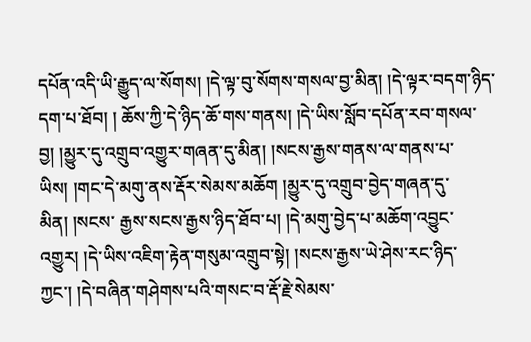དཔོན་འདི་ཡི་རྒྱུད་ལ་སོགས། །དེ་ལྟ་བུ་སོགས་གསལ་བྱ་མིན། །དེ་ལྟར་བདག་ཉིད་དག་པ་ཐོབ། ། ཆོས་ཀྱི་དེ་ཉིད་ཆོ་གས་གནས། །དེ་ཡིས་སློབ་དཔོན་རབ་གསལ་བྱ། །མྱུར་དུ་འགྲུབ་འགྱུར་གཞན་དུ་མིན། །སངས་རྒྱས་གནས་ལ་གནས་པ་ཡིས། །གང་དེ་མགུ་ནས་རྡོར་སེམས་མཆོག །མྱུར་དུ་འགྲུབ་བྱེད་གཞན་དུ་མིན། །སངས་ རྒྱས་སངས་རྒྱས་ཉིད་ཐོབ་པ། །དེ་མགུ་བྱེད་པ་མཆོག་འབྱུང་འགྱུར། །དེ་ཡིས་འཇིག་རྟེན་གསུམ་འགྲུབ་སྟེ། །སངས་རྒྱས་ཡེ་ཤེས་རང་ཉིད་ཀྱང་། །དེ་བཞིན་གཤེགས་པའི་གསང་བ་རྡོ་རྗེ་སེམས་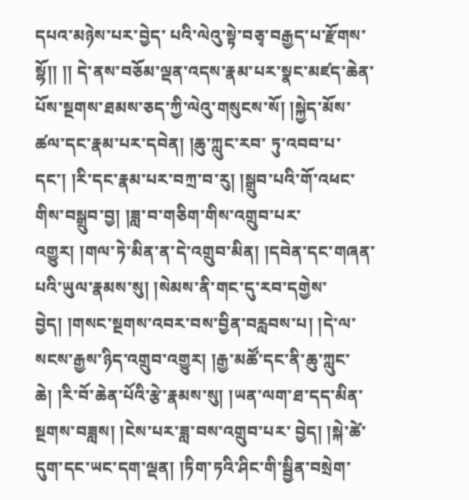དཔའ་མཉེས་པར་བྱེད་ པའི་ལེའུ་སྟེ་བཅྭ་བརྒྱད་པ་རྫོགས་སྷོ།། །། དེ་ནས་བཅོམ་ལྡན་འདས་རྣམ་པར་སྣང་མཛད་ཆེན་པོས་སྔགས་ཐམས་ཅད་ཀྱི་ལེའུ་གསུངས་སོ། །སྐྱེད་མོས་ཚལ་དང་རྣམ་པར་དབེན། །ཆུ་ཀླུང་རབ་ ཏུ་འབབ་པ་དང་། །རི་དང་རྣམ་པར་བཀྲ་བ་རུ། །སྒྲུབ་པའི་གོ་འཕང་གིས་བསྒྲུབ་བྱ། །ཟླ་བ་གཅིག་གིས་འགྲུབ་པར་འགྱུར། །གལ་ཏེ་མིན་ན་དེ་འགྲུབ་མིན། །དབེན་དང་གཞན་པའི་ཡུལ་རྣམས་སུ། །སེམས་ནི་གང་དུ་རབ་དགྱེས་ བྱེད། །གསང་སྔགས་འབར་བས་བྱིན་བརླབས་པ། །དེ་ལ་སངས་རྒྱས་ཉིད་འགྲུབ་འགྱུར། །རྒྱ་མཚོ་དང་ནི་ཆུ་ཀླུང་ཆེ། །རི་བོ་ཆེན་པོའི་རྩེ་རྣམས་སུ། །ཡན་ལག་ཐ་དད་མིན་སྔགས་བཟླས། །ངེས་པར་ཟླ་བས་འགྲུབ་པར་ བྱེད། །སྐེ་ཚེ་དུག་དང་ཡང་དག་ལྡན། །ཏིག་ཏའི་ཤིང་གི་སྦྱིན་བསྲེག་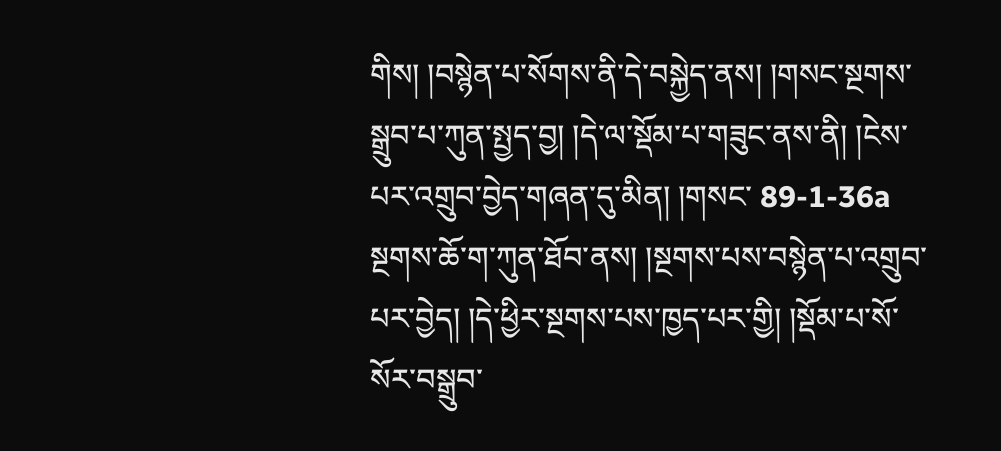གིས། །བསྙེན་པ་སོགས་ནི་དེ་བསྐྱེད་ནས། །གསང་སྔགས་སྒྲུབ་པ་ཀུན་སྤྱད་བྱ། །དེ་ལ་སྡོམ་པ་གཟུང་ནས་ནི། །ངེས་པར་འགྲུབ་བྱེད་གཞན་དུ་མིན། །གསང་ 89-1-36a སྔགས་ཆོ་ག་ཀུན་ཐོབ་ནས། །སྔགས་པས་བསྙེན་པ་འགྲུབ་པར་བྱེད། །དེ་ཕྱིར་སྔགས་པས་ཁྱད་པར་གྱི། །སྡོམ་པ་སོ་སོར་བསྒྲུབ་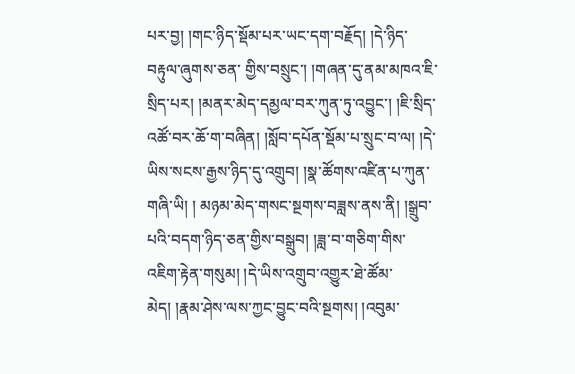པར་བྱ། །གང་ཉིད་སྡོམ་པར་ཡང་དག་བརྗོད། །དེ་ཉིད་བརྟུལ་ཞུགས་ཅན་ གྱིས་བསྲུང་། །གཞན་དུ་ནམ་མཁའ་ཇི་སྲིད་པར། །མནར་མེད་དམྱལ་བར་ཀུན་ཏུ་འབྱུང་། །ཇི་སྲིད་འཚོ་བར་ཆོ་ག་བཞིན། །སློབ་དཔོན་སྡོམ་པ་སྲུང་བ་ལ། །དེ་ཡིས་སངས་རྒྱས་ཉིད་དུ་འགྲུབ། །སྣ་ཚོགས་འཛིན་པ་ཀུན་གཞི་ཡི། ། མཉམ་མེད་གསང་སྔགས་བཟླས་ནས་ནི། །སྒྲུབ་པའི་བདག་ཉིད་ཅན་གྱིས་བསྒྲུབ། །ཟླ་བ་གཅིག་གིས་འཇིག་རྟེན་གསུམ། །དེ་ཡིས་འགྲུབ་འགྱུར་ཐེ་ཚོམ་མེད། །རྣམ་ཤེས་ལས་ཀྱང་བྱུང་བའི་སྔགས། །འབུམ་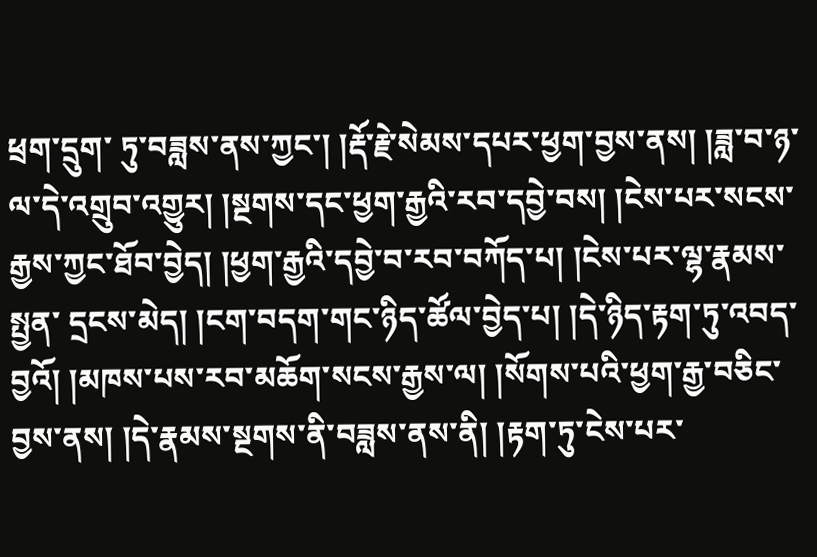ཕྲག་དྲུག་ ཏུ་བཟླས་ནས་ཀྱང་། །རྡོ་རྗེ་སེམས་དཔར་ཕྱག་བྱས་ནས། །ཟླ་བ་ཉ་ལ་དེ་འགྲུབ་འགྱུར། །སྔགས་དང་ཕྱག་རྒྱའི་རབ་དབྱེ་བས། །ངེས་པར་སངས་རྒྱས་ཀྱང་ཐོབ་བྱེད། །ཕྱག་རྒྱའི་དབྱེ་བ་རབ་བཀོད་པ། །ངེས་པར་ལྷ་རྣམས་སྤྱན་ དྲངས་མེད། །ངག་བདག་གང་ཉིད་ཚོལ་བྱེད་པ། །དེ་ཉིད་རྟག་ཏུ་འབད་བྱའོ། །མཁས་པས་རབ་མཆོག་སངས་རྒྱས་ལ། །སོགས་པའི་ཕྱག་རྒྱ་བཅིང་བྱས་ནས། །དེ་རྣམས་སྔགས་ནི་བཟླས་ནས་ནི། །རྟག་ཏུ་ངེས་པར་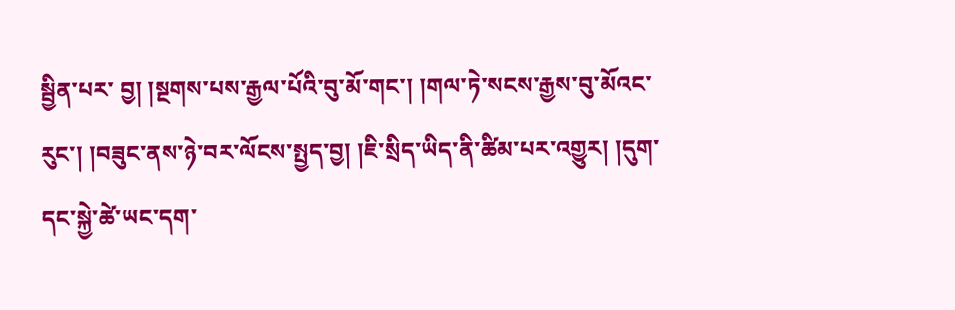སྦྱིན་པར་ བྱ། །སྔགས་པས་རྒྱལ་པོའི་བུ་མོ་གང་། །གལ་ཏེ་སངས་རྒྱས་བུ་མོའང་རུང་། །བཟུང་ནས་ཉེ་བར་ལོངས་སྤྱད་བྱ། །ཇི་སྲིད་ཡིད་ནི་ཚིམ་པར་འགྱུར། །དུག་དང་སྐྱེ་ཚེ་ཡང་དག་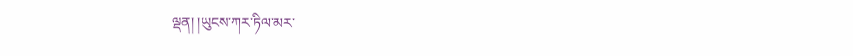ལྡན། །ཡུངས་ཀར་ཏིལ་མར་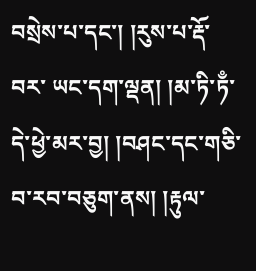བསྲེས་པ་དང་། །རུས་པ་རྡོ་བར་ ཡང་དག་ལྡན། །མ་ཏི་ཏྃ་དེ་ཕྱེ་མར་བྱ། །བཤང་དང་གཅི་བ་རབ་བཅུག་ནས། །རྟུལ་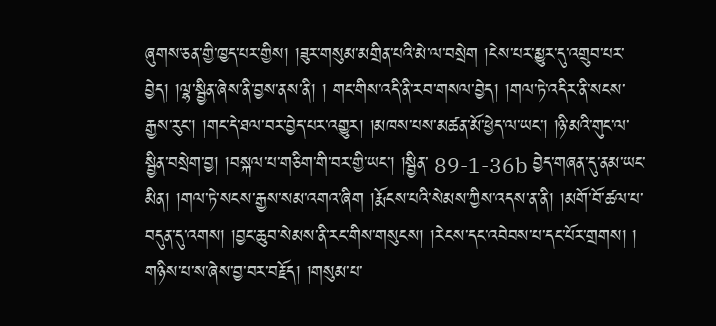ཞུགས་ཅན་གྱི་ཁྱད་པར་གྱིས། །ཟུར་གསུམ་མགྲིན་པའི་མེ་ལ་བསྲེག །ངེས་པར་མྱུར་དུ་འགྲུབ་པར་བྱེད། །ལྷ་སྦྱིན་ཞེས་ནི་བྱས་ནས་ནི། ། གང་གིས་འདི་ནི་རབ་གསལ་བྱེད། །གལ་ཏེ་འདིར་ནི་སངས་རྒྱས་རུང་། །གང་དེ་ཐལ་བར་བྱེད་པར་འགྱུར། །མཁས་པས་མཚན་མོ་ཕྱེད་ལ་ཡང་། །ཉི་མའི་གུང་ལ་སྦྱིན་བསྲེག་བྱ། །བསྐལ་པ་གཅིག་གི་བར་གྱི་ཡང་། །སྦྱིན་ 89-1-36b བྱེད་གཞན་དུ་ནམ་ཡང་མིན། །གལ་ཏེ་སངས་རྒྱས་སམ་འགའ་ཞིག །རྨོངས་པའི་སེམས་ཀྱིས་འདས་ན་ནི། །མགོ་བོ་ཚལ་པ་བདུན་དུ་འགས། །བྱང་ཆུབ་སེམས་ནི་རང་གིས་གསུངས། །རེངས་དང་འབེབས་པ་དང་པོར་གྲགས། ། གཉིས་པ་ས་ཞེས་བྱ་བར་བརྗོད། །གསུམ་པ་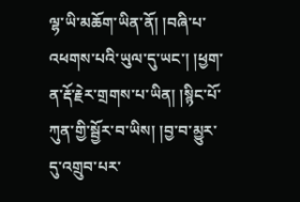ལྷ་ཡི་མཆོག་ཡིན་ནོ། །བཞི་པ་འཕགས་པའི་ཡུལ་དུ་ཡང་། །ཕྱག་ན་རྡོ་རྗེར་གྲགས་པ་ཡིན། །སྙིང་པོ་ཀུན་གྱི་སྦྱོར་བ་ཡིས། །བྱ་བ་མྱུར་དུ་འགྲུབ་པར་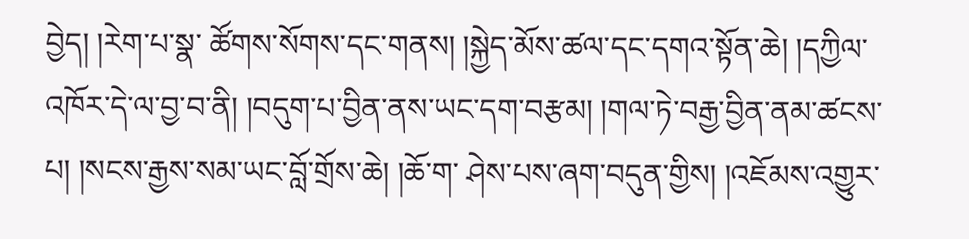བྱེད། །རེག་པ་སྣ་ ཚོགས་སོགས་དང་གནས། །སྐྱེད་མོས་ཚལ་དང་དགའ་སྟོན་ཆེ། །དཀྱིལ་འཁོར་དེ་ལ་བྱ་བ་ནི། །བདུག་པ་བྱིན་ནས་ཡང་དག་བརྩམ། །གལ་ཏེ་བརྒྱ་བྱིན་ནམ་ཚངས་པ། །སངས་རྒྱས་སམ་ཡང་བློ་གྲོས་ཆེ། །ཆོ་ག་ ཤེས་པས་ཞག་བདུན་གྱིས། །འཇོམས་འགྱུར་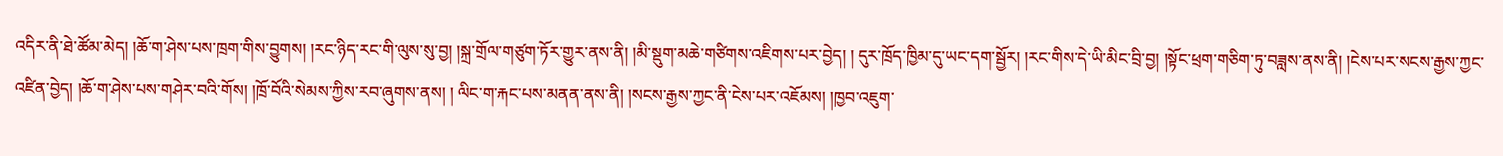འདིར་ནི་ཐེ་ཚོམ་མེད། །ཆོ་ག་ཤེས་པས་ཁྲག་གིས་བྱུགས། །རང་ཉིད་རང་གི་ལུས་སུ་བྱ། །སྐྲ་གྲོལ་གཙུག་ཏོར་གྱུར་ནས་ནི། །མི་སྡུག་མཆེ་གཙིགས་འཇིགས་པར་བྱེད། ། དུར་ཁྲོད་ཁྱིམ་དུ་ཡང་དག་སྦྱོར། །རང་གིས་དེ་ཡི་མིང་བྲི་བྱ། །སྟོང་ཕྲག་གཅིག་ཏུ་བཟླས་ནས་ནི། །ངེས་པར་སངས་རྒྱས་ཀྱང་འཛིན་བྱེད། །ཆོ་ག་ཤེས་པས་གཤེར་བའི་གོས། །ཁྲོ་བོའི་སེམས་ཀྱིས་རབ་ཞུགས་ནས། ། ལིང་ག་རྐང་པས་མནན་ནས་ནི། །སངས་རྒྱས་ཀྱང་ནི་ངེས་པར་འཇོམས། །ཁྱབ་འཇུག་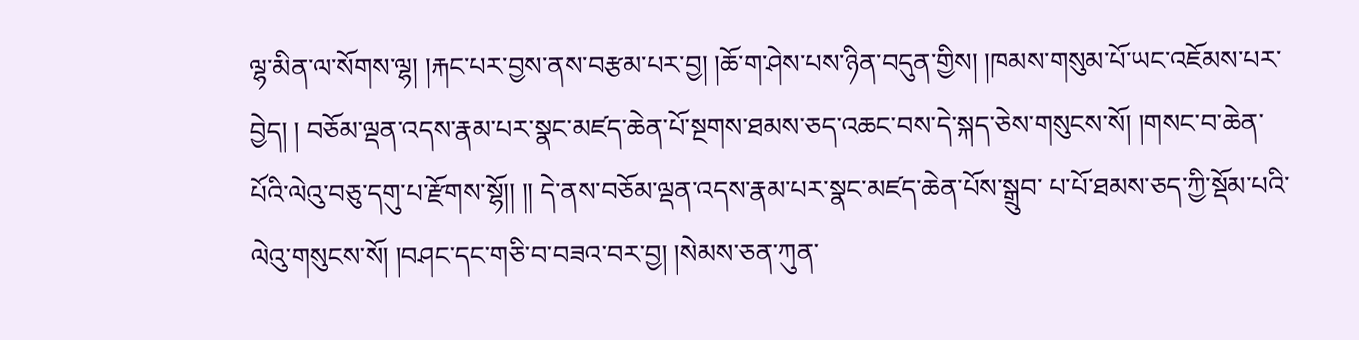ལྷ་མིན་ལ་སོགས་ལྷ། །རྐང་པར་བྱས་ནས་བརྩམ་པར་བྱ། །ཆོ་ག་ཤེས་པས་ཉིན་བདུན་གྱིས། །ཁམས་གསུམ་པོ་ཡང་འཇོམས་པར་བྱེད། ། བཅོམ་ལྡན་འདས་རྣམ་པར་སྣང་མཛད་ཆེན་པོ་སྔགས་ཐམས་ཅད་འཆང་བས་དེ་སྐད་ཅེས་གསུངས་སོ། །གསང་བ་ཆེན་པོའི་ལེའུ་བཅུ་དགུ་པ་རྫོགས་སྷོ།། །། དེ་ནས་བཅོམ་ལྡན་འདས་རྣམ་པར་སྣང་མཛད་ཆེན་པོས་སྒྲུབ་ པ་པོ་ཐམས་ཅད་ཀྱི་སྡོམ་པའི་ལེའུ་གསུངས་སོ། །བཤང་དང་གཅི་བ་བཟའ་བར་བྱ། །སེམས་ཅན་ཀུན་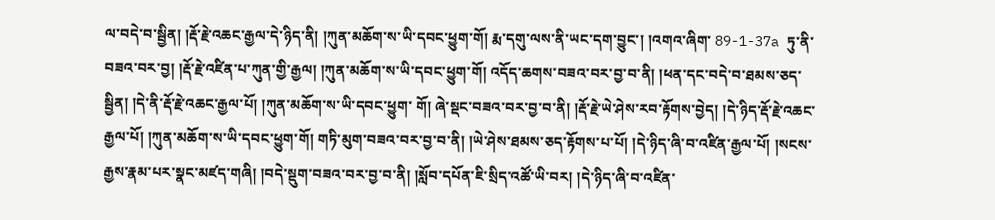ལ་བདེ་བ་སྦྱིན། །རྡོ་རྗེ་འཆང་རྒྱལ་དེ་ཉིད་ནི། །ཀུན་མཆོག་ས་ཡི་དབང་ཕྱུག་གོ། རྨ་དགུ་ལས་ནི་ཡང་དག་བྱུང་། །འགའ་ཞིག་ 89-1-37a ཏུ་ནི་བཟའ་བར་བྱ། །རྡོ་རྗེ་འཛིན་པ་ཀུན་གྱི་རྒྱལ། །ཀུན་མཆོག་ས་ཡི་དབང་ཕྱུག་གོ། འདོད་ཆགས་བཟའ་བར་བྱ་བ་ནི། །ཕན་དང་བདེ་བ་ཐམས་ཅད་སྦྱིན། །དེ་ནི་རྡོ་རྗེ་འཆང་རྒྱལ་པོ། །ཀུན་མཆོག་ས་ཡི་དབང་ཕྱུག་ གོ། ཞེ་སྡང་བཟའ་བར་བྱ་བ་ནི། །རྡོ་རྗེ་ཡེ་ཤེས་རབ་རྟོགས་བྱེད། །དེ་ཉིད་རྡོ་རྗེ་འཆང་རྒྱལ་པོ། །ཀུན་མཆོག་ས་ཡི་དབང་ཕྱུག་གོ། གཏི་མུག་བཟའ་བར་བྱ་བ་ནི། །ཡེ་ཤེས་ཐམས་ཅད་རྟོགས་པ་པོ། །དེ་ཉིད་ཞི་བ་འཛིན་རྒྱལ་པོ། །སངས་ རྒྱས་རྣམ་པར་སྣང་མཛད་གཞི། །བདེ་སྡུག་བཟའ་བར་བྱ་བ་ནི། །སློབ་དཔོན་ཇི་སྲིད་འཚོ་ཡི་བར། །དེ་ཉིད་ཞི་བ་འཛིན་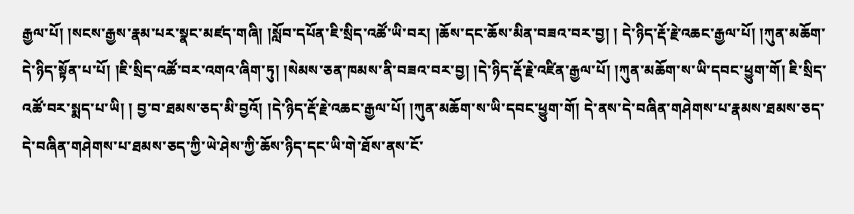རྒྱལ་པོ། །སངས་རྒྱས་རྣམ་པར་སྣང་མཛད་གཞི། །སློབ་དཔོན་ཇི་སྲིད་འཚོ་ཡི་བར། །ཆོས་དང་ཆོས་མིན་བཟའ་བར་བྱ། ། དེ་ཉིད་རྡོ་རྗེ་འཆང་རྒྱལ་པོ། །ཀུན་མཆོག་དེ་ཉིད་སྟོན་པ་པོ། །ཇི་སྲིད་འཚོ་བར་འགའ་ཞིག་ཏུ། །སེམས་ཅན་ཁམས་ནི་བཟའ་བར་བྱ། །དེ་ཉིད་རྡོ་རྗེ་འཛིན་རྒྱལ་པོ། །ཀུན་མཆོག་ས་ཡི་དབང་ཕྱུག་གོ། ཇི་སྲིད་འཚོ་བར་སྨད་པ་ཡི། ། བྱ་བ་ཐམས་ཅད་མི་བྱའོ། །དེ་ཉིད་རྡོ་རྗེ་འཆང་རྒྱལ་པོ། །ཀུན་མཆོག་ས་ཡི་དབང་ཕྱུག་གོ། དེ་ནས་དེ་བཞིན་གཤེགས་པ་རྣམས་ཐམས་ཅད་དེ་བཞིན་གཤེགས་པ་ཐམས་ཅད་ཀྱི་ཡེ་ཤེས་ཀྱི་ཆོས་ཉིད་དང་ཡི་གེ་ཐོས་ནས་ངོ་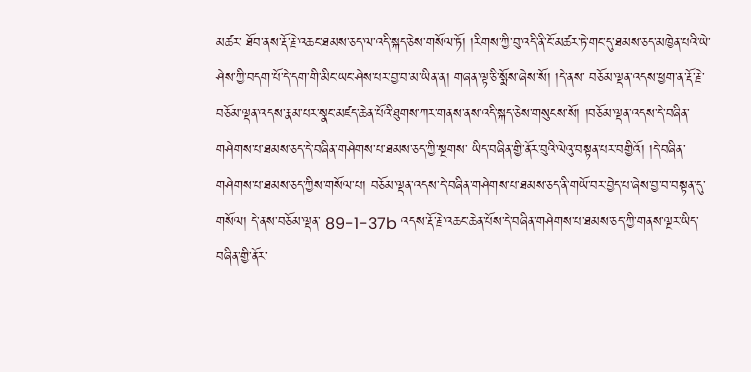མཚར་ ཐོབ་ནས་རྡོ་རྗེ་འཆང་ཐམས་ཅད་ལ་འདི་སྐད་ཅེས་གསོལ་ཏོ། །རིགས་ཀྱི་བུ་འདི་ནི་ངོ་མཚར་ཏེ་གང་དུ་ཐམས་ཅད་མཁྱེན་པའི་ཡེ་ཤེས་ཀྱི་བདག་པོ་དེ་དག་གི་མིང་ཡང་ཤེས་པར་བྱ་བ་མ་ཡིན་ན། གཞན་ལྟ་ཅི་སྨོས་ཞེས་སོ། །དེ་ནས་ བཅོམ་ལྡན་འདས་ཕྱག་ན་རྡོ་རྗེ་བཅོམ་ལྡན་འདས་རྣམ་པར་སྣང་མཛད་ཆེན་པོའི་ཐུགས་ཀར་གནས་ནས་འདི་སྐད་ཅེས་གསུངས་སོ། །བཅོམ་ལྡན་འདས་དེ་བཞིན་གཤེགས་པ་ཐམས་ཅད་དེ་བཞིན་གཤེགས་པ་ཐམས་ཅད་ཀྱི་སྔགས་ ཡིད་བཞིན་གྱི་ནོར་བུའི་ལེའུ་བསྟན་པར་བགྱིའོ། །དེ་བཞིན་གཤེགས་པ་ཐམས་ཅད་ཀྱིས་གསོལ་པ། བཅོམ་ལྡན་འདས་དེ་བཞིན་གཤེགས་པ་ཐམས་ཅད་ནི་གཡོ་བར་བྱེད་པ་ཞེས་བྱ་བ་བསྟན་དུ་གསོལ། དེ་ནས་བཅོམ་ལྡན་ 89-1-37b འདས་རྡོ་རྗེ་འཆང་ཆེན་པོས་དེ་བཞིན་གཤེགས་པ་ཐམས་ཅད་ཀྱི་གནས་ལྔར་ཡིད་བཞིན་གྱི་ནོར་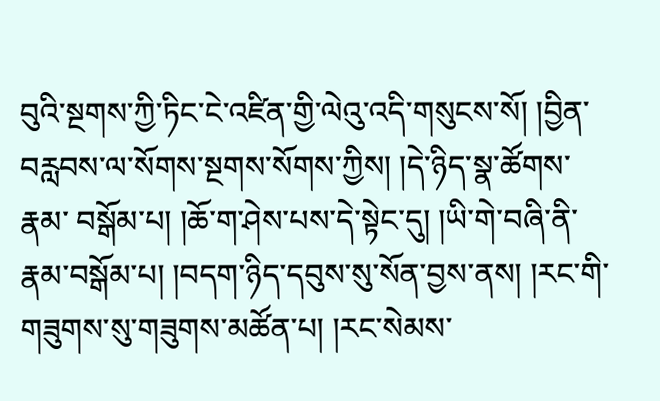བུའི་སྔགས་ཀྱི་ཏིང་ངེ་འཛིན་གྱི་ལེའུ་འདི་གསུངས་སོ། །བྱིན་བརླབས་ལ་སོགས་སྔགས་སོགས་ཀྱིས། །དེ་ཉིད་སྣ་ཚོགས་རྣམ་ བསྒོམ་པ། །ཆོ་ག་ཤེས་པས་དེ་སྟེང་དུ། །ཡི་གེ་བཞི་ནི་རྣམ་བསྒོམ་པ། །བདག་ཉིད་དབུས་སུ་སོན་བྱས་ནས། །རང་གི་གཟུགས་སུ་གཟུགས་མཚོན་པ། །རང་སེམས་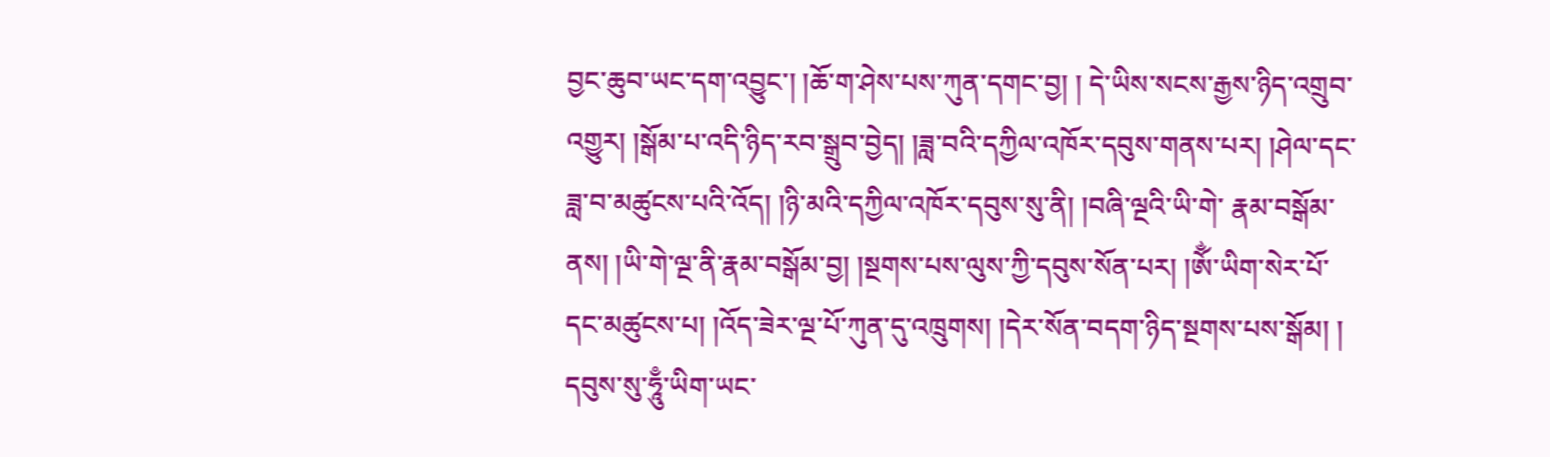བྱང་ཆུབ་ཡང་དག་འབྱུང་། །ཆོ་ག་ཤེས་པས་ཀུན་དགང་བྱ། ། དེ་ཡིས་སངས་རྒྱས་ཉིད་འགྲུབ་འགྱུར། །སྒོམ་པ་འདི་ཉིད་རབ་སྒྲུབ་བྱེད། །ཟླ་བའི་དཀྱིལ་འཁོར་དབུས་གནས་པར། །ཤེལ་དང་ཟླ་བ་མཚུངས་པའི་འོད། །ཉི་མའི་དཀྱིལ་འཁོར་དབུས་སུ་ནི། །བཞི་ལྔའི་ཡི་གེ་ རྣམ་བསྒོམ་ནས། །ཡི་གེ་ལྔ་ནི་རྣམ་བསྒོམ་བྱ། །སྔགས་པས་ལུས་ཀྱི་དབུས་སོན་པར། །ཨོྂ་ཡིག་སེར་པོ་དང་མཚུངས་པ། །འོད་ཟེར་ལྔ་པོ་ཀུན་དུ་འཁྲུགས། །དེར་སོན་བདག་ཉིད་སྔགས་པས་སྒོམ། ། དབུས་སུ་ཧཱུྃ་ཡིག་ཡང་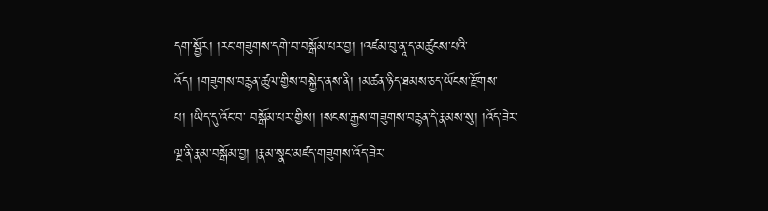དག་སྦྱོར། །རང་གཟུགས་དགེ་བ་བསྒོམ་པར་བྱ། །འཛམ་བུ་ནཱ་ད་མཚུངས་པའི་འོད། །གཟུགས་བརྙན་ཚུལ་གྱིས་བསྐྱེད་ནས་ནི། །མཚན་ཉིད་ཐམས་ཅད་ཡོངས་རྫོགས་པ། །ཡིད་དུ་འོང་བ་ བསྒོམ་པར་གྱིས། །སངས་རྒྱས་གཟུགས་བརྙན་དེ་རྣམས་སུ། །འོད་ཟེར་ལྔ་ནི་རྣམ་བསྒོམ་བྱ། །རྣམ་སྣང་མཛད་གཟུགས་འོད་ཟེར་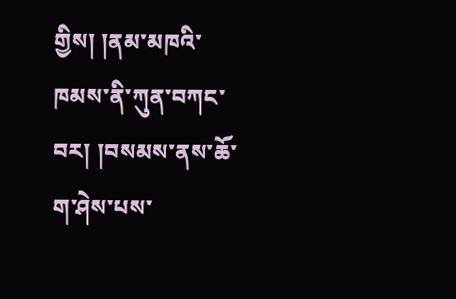གྱིས། །ནམ་མཁའི་ཁམས་ནི་ཀུན་བཀང་བར། །བསམས་ནས་ཆོ་ག་ཤེས་པས་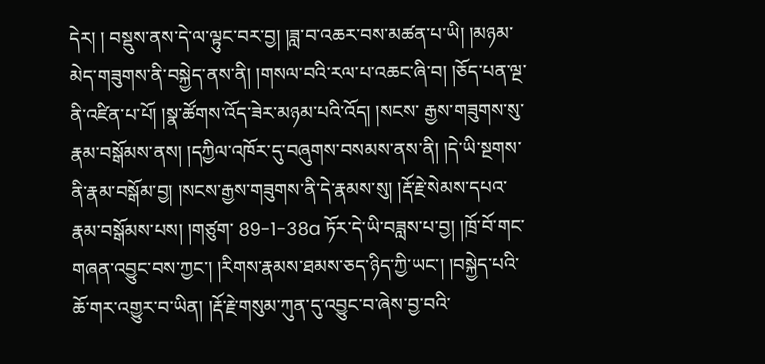དེར། ། བསྡུས་ནས་དེ་ལ་ལྟུང་བར་བྱ། །ཟླ་བ་འཆར་བས་མཚན་པ་ཡི། །མཉམ་མེད་གཟུགས་ནི་བསྐྱེད་ནས་ནི། །གསལ་བའི་རལ་པ་འཆང་ཞི་བ། །ཅོད་པན་ལྔ་ནི་འཛིན་པ་པོ། །སྣ་ཚོགས་འོད་ཟེར་མཉམ་པའི་འོད། །སངས་ རྒྱས་གཟུགས་སུ་རྣམ་བསྒོམས་ནས། །དཀྱིལ་འཁོར་དུ་བཞུགས་བསམས་ནས་ནི། །དེ་ཡི་སྔགས་ནི་རྣམ་བསྒོམ་བྱ། །སངས་རྒྱས་གཟུགས་ནི་དེ་རྣམས་སུ། །རྡོ་རྗེ་སེམས་དཔའ་རྣམ་བསྒོམས་པས། །གཙུག་ 89-1-38a ཏོར་དེ་ཡི་བཟླས་པ་བྱ། །ཁྲོ་བོ་གང་གཞན་འབྱུང་བས་ཀྱང་། །རིགས་རྣམས་ཐམས་ཅད་ཉིད་ཀྱི་ཡང་། །བསྐྱེད་པའི་ཆོ་གར་འགྱུར་བ་ཡིན། །རྡོ་རྗེ་གསུམ་ཀུན་དུ་འབྱུང་བ་ཞེས་བྱ་བའི་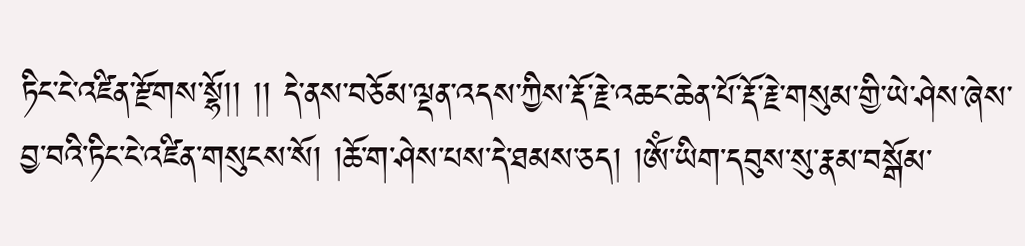ཏིང་ངེ་འཛིན་རྫོགས་སྷོ།། །། དེ་ནས་བཅོམ་ལྡན་འདས་ཀྱིས་རྡོ་རྗེ་འཆང་ཆེན་པོ་རྡོ་རྗེ་གསུམ་གྱི་ཡེ་ཤེས་ཞེས་བྱ་བའི་ཏིང་ངེ་འཛིན་གསུངས་སོ། །ཆོ་ག་ཤེས་པས་དེ་ཐམས་ཅད། །ཨོཾ་ཡིག་དབུས་སུ་རྣམ་བསྒོམ་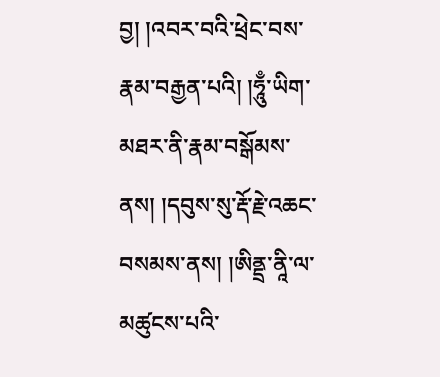བྱ། །འབར་བའི་ཕྲེང་བས་ རྣམ་བརྒྱན་པའི། །ཧཱུྃ་ཡིག་མཐར་ནི་རྣམ་བསྒོམས་ནས། །དབུས་སུ་རྡོ་རྗེ་འཆང་བསམས་ནས། །ཨིནྡྲ་ནཱི་ལ་མཚུངས་པའི་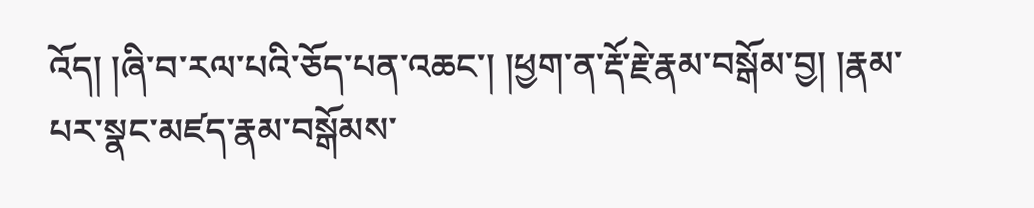འོད། །ཞི་བ་རལ་པའི་ཅོད་པན་འཆང་། །ཕྱག་ན་རྡོ་རྗེ་རྣམ་བསྒོམ་བྱ། །རྣམ་ པར་སྣང་མཛད་རྣམ་བསྒོམས་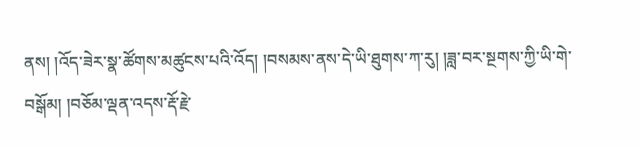ནས། །འོད་ཟེར་སྣ་ཚོགས་མཚུངས་པའི་འོད། །བསམས་ནས་དེ་ཡི་ཐུགས་ཀ་རུ། །ཟླ་བར་སྔགས་ཀྱི་ཡི་གེ་བསྒོམ། །བཅོམ་ལྡན་འདས་རྡོ་རྗེ་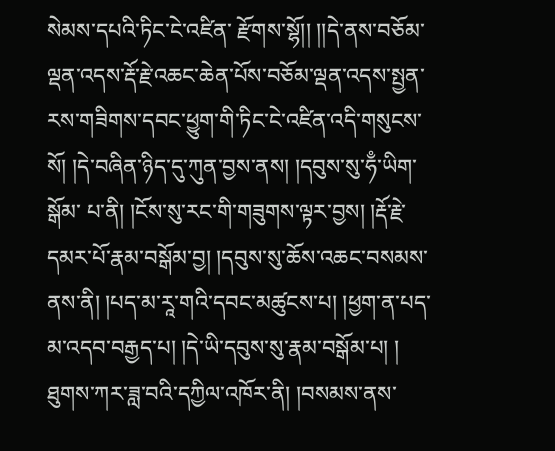སེམས་དཔའི་ཏིང་ངེ་འཛིན་ རྫོགས་སྷོ།། །།དེ་ནས་བཅོམ་ལྡན་འདས་རྡོ་རྗེ་འཆང་ཆེན་པོས་བཅོམ་ལྡན་འདས་སྤྱན་རས་གཟིགས་དབང་ཕྱུག་གི་ཏིང་ངེ་འཛིན་འདི་གསུངས་སོ། །དེ་བཞིན་ཉིད་དུ་ཀུན་བྱས་ནས། །དབུས་སུ་ཧྃ་ཡིག་སྒོམ་ པ་ནི། །ངོས་སུ་རང་གི་གཟུགས་ལྟར་བྱས། །རྡོ་རྗེ་དམར་པོ་རྣམ་བསྒོམ་བྱ། །དབུས་སུ་ཆོས་འཆང་བསམས་ནས་ནི། །པད་མ་རཱ་གའི་དབང་མཚུངས་པ། །ཕྱག་ན་པད་མ་འདབ་བརྒྱད་པ། །དེ་ཡི་དབུས་སུ་རྣམ་བསྒོམ་པ། ། ཐུགས་ཀར་ཟླ་བའི་དཀྱིལ་འཁོར་ནི། །བསམས་ནས་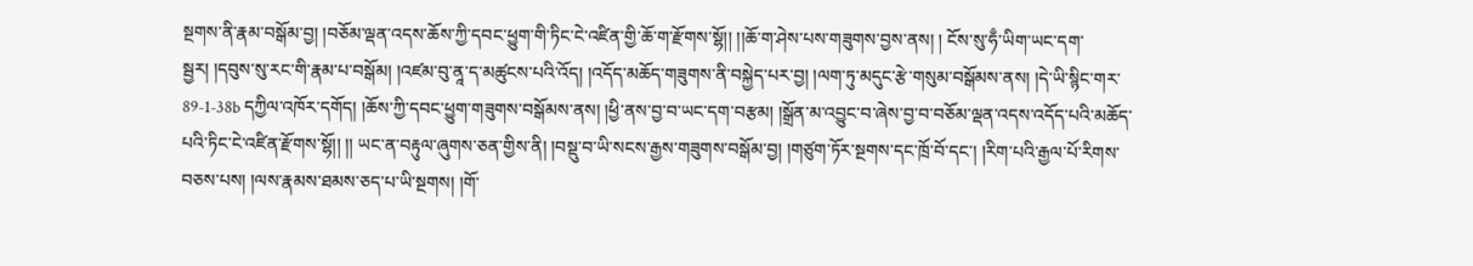སྔགས་ནི་རྣམ་བསྒོམ་བྱ། །བཅོམ་ལྡན་འདས་ཆོས་ཀྱི་དབང་ཕྱུག་གི་ཏིང་ངེ་འཛིན་གྱི་ཆོ་ག་རྫོགས་སྷོ།། །།ཆོ་ག་ཤེས་པས་གཟུགས་བྱས་ནས། ། ངོས་སུ་ཧྃ་ཡིག་ཡང་དག་སྦྱར། །དབུས་སུ་རང་གི་རྣམ་པ་བསྒོམ། །འཛམ་བུ་ནཱ་ད་མཚུངས་པའི་འོད། །འདོད་མཆོད་གཟུགས་ནི་བསྐྱེད་པར་བྱ། །ལག་ཏུ་མདུང་རྩེ་གསུམ་བསྒོམས་ནས། །དེ་ཡི་སྙིང་གར་ 89-1-38b དཀྱིལ་འཁོར་དགོད། །ཆོས་ཀྱི་དབང་ཕྱུག་གཟུགས་བསྒོམས་ནས། །ཕྱི་ནས་བྱ་བ་ཡང་དག་བརྩམ། །སྒྲོན་མ་འབྱུང་བ་ཞེས་བྱ་བ་བཅོམ་ལྡན་འདས་འདོད་པའི་མཆོད་པའི་ཏིང་ངེ་འཛིན་རྫོགས་སྷོ།། །། ཡང་ན་བརྟུལ་ཞུགས་ཅན་གྱིས་ནི། །བསྡུ་བ་ཡི་སངས་རྒྱས་གཟུགས་བསྒོམ་བྱ། །གཙུག་ཏོར་སྔགས་དང་ཁྲོ་བོ་དང་། །རིག་པའི་རྒྱལ་པོ་རིགས་བཅས་པས། །ལས་རྣམས་ཐམས་ཅད་པ་ཡི་སྔགས། །གོ་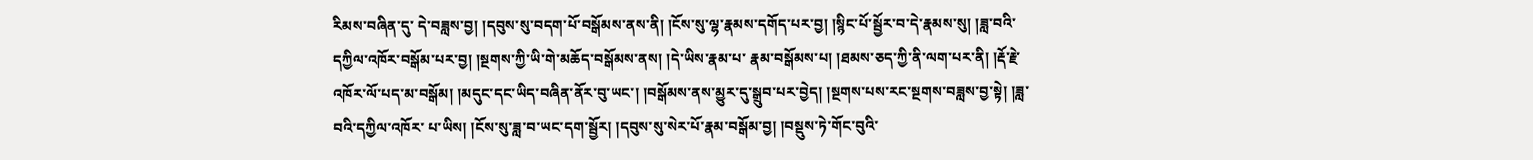རིམས་བཞིན་དུ་ དེ་བཟླས་བྱ། །དབུས་སུ་བདག་པོ་བསྒོམས་ནས་ནི། །ངོས་སུ་ལྷ་རྣམས་དགོད་པར་བྱ། །སྙིང་པོ་སྦྱོར་བ་དེ་རྣམས་སུ། །ཟླ་བའི་དཀྱིལ་འཁོར་བསྒོམ་པར་བྱ། །སྔགས་ཀྱི་ཡི་གེ་མཆོད་བསྒོམས་ནས། །དེ་ཡིས་རྣམ་པ་ རྣམ་བསྒོམས་པ། །ཐམས་ཅད་ཀྱི་ནི་ལག་པར་ནི། །རྡོ་རྗེ་འཁོར་ལོ་པད་མ་བསྒོམ། །མདུང་དང་ཡིད་བཞིན་ནོར་བུ་ཡང་། །བསྒོམས་ནས་མྱུར་དུ་སྒྲུབ་པར་བྱེད། །སྔགས་པས་རང་སྔགས་བཟླས་བྱ་སྟེ། །ཟླ་བའི་དཀྱིལ་འཁོར་ པ་ཡིས། །ངོས་སུ་ཟླ་བ་ཡང་དག་སྦྱོར། །དབུས་སུ་སེར་པོ་རྣམ་བསྒོམ་བྱ། །བསྡུས་ཏེ་གོང་བུའི་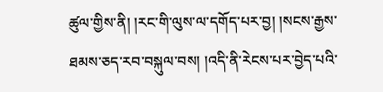ཚུལ་གྱིས་ནི། །རང་གི་ལུས་ལ་དགོད་པར་བྱ། །སངས་རྒྱས་ཐམས་ཅད་རབ་བསྐུལ་བས། །འདི་ནི་རེངས་པར་བྱེད་པའི་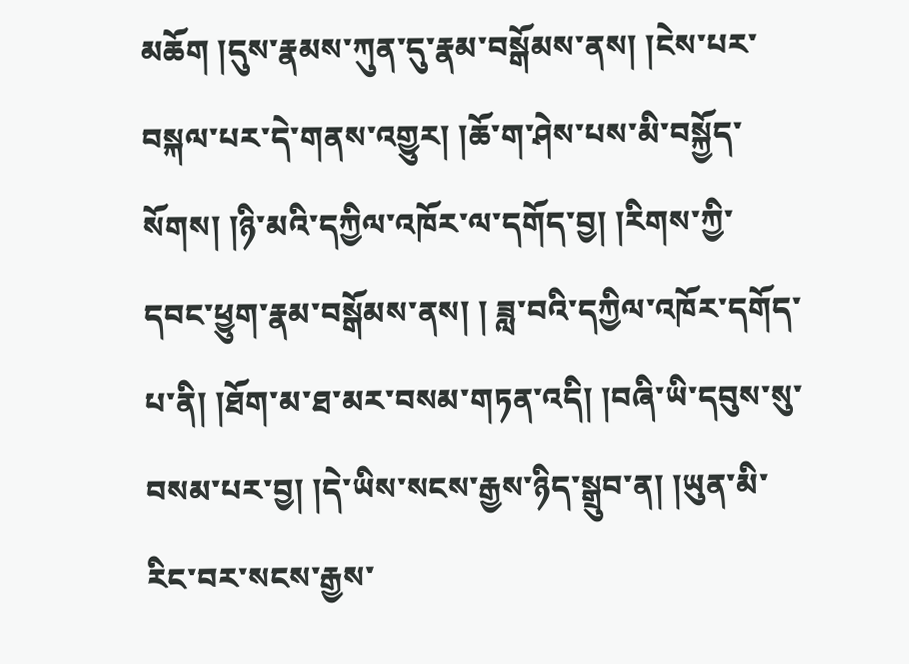མཆོག །དུས་རྣམས་ཀུན་དུ་རྣམ་བསྒོམས་ནས། །ངེས་པར་བསྐལ་པར་དེ་གནས་འགྱུར། །ཆོ་ག་ཤེས་པས་མི་བསྐྱོད་སོགས། །ཉི་མའི་དཀྱིལ་འཁོར་ལ་དགོད་བྱ། །རིགས་ཀྱི་དབང་ཕྱུག་རྣམ་བསྒོམས་ནས། ། ཟླ་བའི་དཀྱིལ་འཁོར་དགོད་པ་ནི། །ཐོག་མ་ཐ་མར་བསམ་གཏན་འདི། །བཞི་ཡི་དབུས་སུ་བསམ་པར་བྱ། །དེ་ཡིས་སངས་རྒྱས་ཉིད་སྒྲུབ་ན། །ཡུན་མི་རིང་བར་སངས་རྒྱས་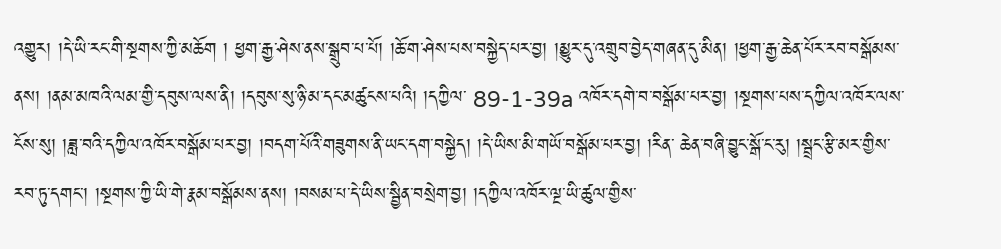འགྱུར། །དེ་ཡི་རང་གི་སྔགས་ཀྱི་མཆོག ། ཕྱག་རྒྱ་ཤེས་ནས་སྒྲུབ་པ་པོ། །ཆོ་ག་ཤེས་པས་བསྐྱེད་པར་བྱ། །མྱུར་དུ་འགྲུབ་བྱེད་གཞན་དུ་མིན། །ཕྱག་རྒྱ་ཆེན་པོར་རབ་བསྒོམས་ནས། །ནམ་མཁའི་ལམ་གྱི་དབུས་ལས་ནི། །དབུས་སུ་ཉི་མ་དང་མཚུངས་པའི། །དཀྱིལ་ 89-1-39a འཁོར་དགེ་བ་བསྒོམ་པར་བྱ། །སྔགས་པས་དཀྱིལ་འཁོར་ལས་ངོས་སུ། །ཟླ་བའི་དཀྱིལ་འཁོར་བསྒོམ་པར་བྱ། །བདག་པོའི་གཟུགས་ནི་ཡང་དག་བསྐྱེད། །དེ་ཡིས་མི་གཡོ་བསྒོམ་པར་བྱ། །རིན་ ཆེན་བཞི་བྱུང་སྒོ་ང་རུ། །སྦྲང་རྩི་མར་གྱིས་རབ་ཏུ་དགང་། །སྔགས་ཀྱི་ཡི་གེ་རྣམ་བསྒོམས་ནས། །བསམ་པ་དེ་ཡིས་སྦྱིན་བསྲེག་བྱ། །དཀྱིལ་འཁོར་ལྔ་ཡི་ཚུལ་གྱིས་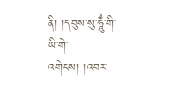ནི། །དབུས་སུ་ཧཱུྂ་གི་ཡི་གེ་འགེངས། །འབར་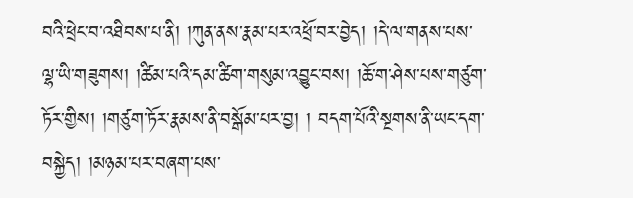བའི་ཕྲེང་བ་འཐིབས་པ་ནི། །ཀུན་ནས་རྣམ་པར་འཕྲོ་བར་བྱེད། །དེ་ལ་གནས་པས་ལྷ་ཡི་གཟུགས། །ཚིམ་པའི་དམ་ཚིག་གསུམ་འབྱུང་བས། །ཆོ་ག་ཤེས་པས་གཙུག་ཏོར་གྱིས། །གཙུག་ཏོར་རྣམས་ནི་བསྒོམ་པར་བྱ། ། བདག་པོའི་སྔགས་ནི་ཡང་དག་བསྐྱེད། །མཉམ་པར་བཞག་པས་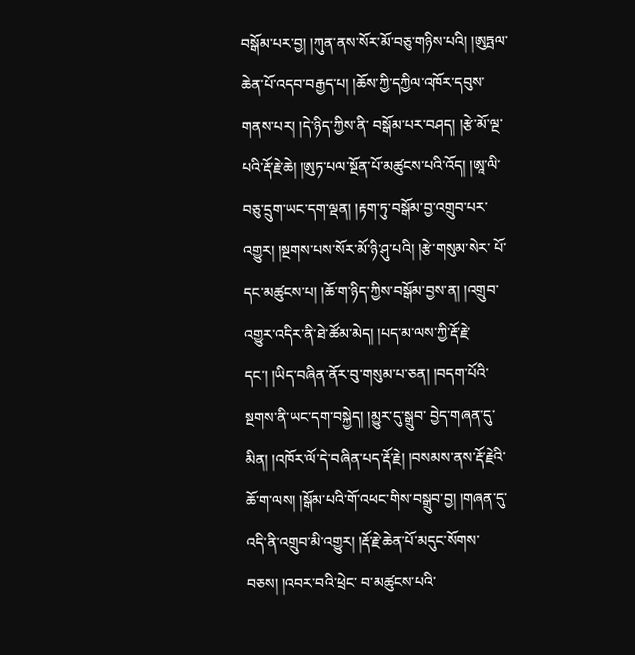བསྒོམ་པར་བྱ། །ཀུན་ནས་སོར་མོ་བཅུ་གཉིས་པའི། །ཨུཏྤལ་ཆེན་པོ་འདབ་བརྒྱད་པ། །ཆོས་ཀྱི་དཀྱིལ་འཁོར་དབུས་གནས་པར། །དེ་ཉིད་ཀྱིས་ནི་ བསྒོམ་པར་བཤད། །རྩེ་མོ་ལྔ་པའི་རྡོ་རྗེ་ཆེ། །ཨུཏ་པལ་སྔོན་པོ་མཚུངས་པའི་འོད། །ཨཱ་ལི་བཅུ་དྲུག་ཡང་དག་ལྡན། །རྟག་ཏུ་བསྒོམ་བྱ་འགྲུབ་པར་འགྱུར། །སྔགས་པས་སོར་མོ་ཉི་ཤུ་པའི། །རྩེ་གསུམ་སེར་ པོ་དང་མཚུངས་པ། །ཆོ་ག་ཉིད་ཀྱིས་བསྒོམ་བྱས་ན། །འགྲུབ་འགྱུར་འདིར་ནི་ཐེ་ཚོམ་མེད། །པད་མ་ལས་ཀྱི་རྡོ་རྗེ་དང་། །ཡིད་བཞིན་ནོར་བུ་གསུམ་པ་ཅན། །བདག་པོའི་སྔགས་ནི་ཡང་དག་བསྐྱེད། །མྱུར་དུ་སྒྲུབ་ བྱེད་གཞན་དུ་མིན། །འཁོར་ལོ་དེ་བཞིན་པད་རྡོ་རྗེ། །བསམས་ནས་རྡོ་རྗེའི་ཆོ་ག་ལས། །སྒོམ་པའི་གོ་འཕང་གིས་བསྒྲུབ་བྱ། །གཞན་དུ་འདི་ནི་འགྲུབ་མི་འགྱུར། །རྡོ་རྗེ་ཆེན་པོ་མདུང་སོགས་བཅས། །འབར་བའི་ཕྲེང་ བ་མཚུངས་པའི་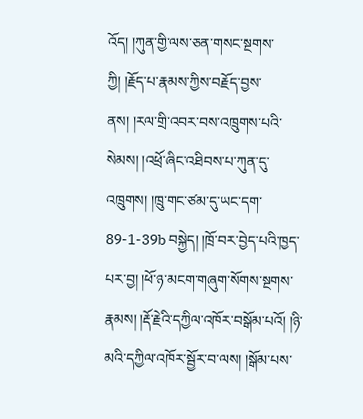འོད། །ཀུན་གྱི་ལས་ཅན་གསང་སྔགས་ཀྱི། །རྗོད་པ་རྣམས་ཀྱིས་བརྗོད་བྱས་ནས། །རལ་གྲི་འབར་བས་འཁྲུགས་པའི་སེམས། །འཕྲོ་ཞིང་འཐིབས་པ་ཀུན་དུ་འཁྲུགས། །ཁྲུ་གང་ཙམ་དུ་ཡང་དག་ 89-1-39b བསྐྱེད། །ཁྲོ་བར་བྱེད་པའི་ཁྱད་པར་བྱ། །ཕོ་ཉ་མངག་གཞུག་སོགས་སྔགས་རྣམས། །རྡོ་རྗེའི་དཀྱིལ་འཁོར་བསྒོམ་པའོ། །ཉི་མའི་དཀྱིལ་འཁོར་སྦྱོར་བ་ལས། །སྒོམ་པས་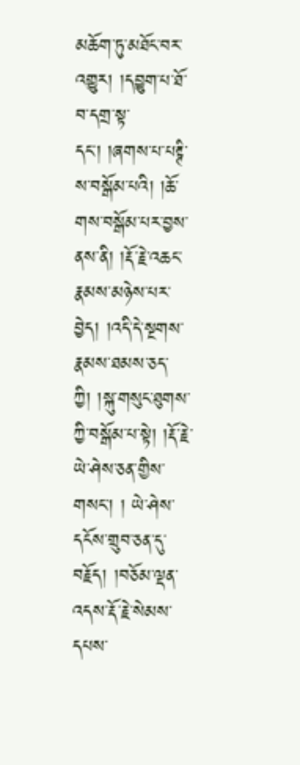མཆོག་ཏུ་མཐོང་བར་འགྱུར། །དབྱུག་པ་ཐོ་བ་དགྲ་སྟ་ དང་། །ཞགས་པ་པཊྚི་ས་བསྒོམ་པའི། །ཆོ་གས་བསྒོམ་པར་བྱས་ནས་ནི། །རྡོ་རྗེ་འཆང་རྣམས་མཉེས་པར་བྱེད། །འདི་དེ་སྔགས་རྣམས་ཐམས་ཅད་ཀྱི། །སྐུ་གསུང་ཐུགས་ཀྱི་བསྒོམ་པ་སྟེ། །རྡོ་རྗེ་ཡེ་ཤེས་ཅན་གྱིས་གསང་། ། ཡེ་ཤེས་དངོས་གྲུབ་ཅན་དུ་བརྗོད། །བཅོམ་ལྡན་འདས་རྡོ་རྗེ་སེམས་དཔས་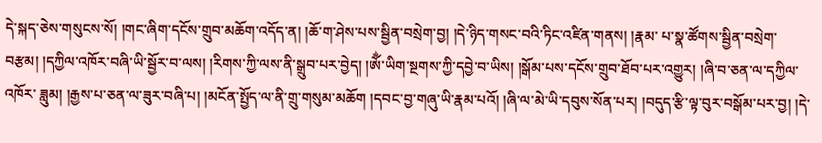དེ་སྐད་ཅེས་གསུངས་སོ། །གང་ཞིག་དངོས་གྲུབ་མཆོག་འདོད་ན། །ཆོ་ག་ཤེས་པས་སྦྱིན་བསྲེག་བྱ། །དེ་ཉིད་གསང་བའི་ཏིང་འཛིན་གནས། །རྣམ་ པ་སྣ་ཚོགས་སྦྱིན་བསྲེག་བརྩམ། །དཀྱིལ་འཁོར་བཞི་ཡི་སྦྱོར་བ་ལས། །རིགས་ཀྱི་ལས་ནི་སྒྲུབ་པར་བྱེད། །ཨོྂ་ཡིག་སྔགས་ཀྱི་དབྱེ་བ་ཡིས། །སྒོམ་པས་དངོས་གྲུབ་ཐོབ་པར་འགྱུར། །ཞི་བ་ཅན་ལ་དཀྱིལ་འཁོར་ ཟླུམ། །རྒྱས་པ་ཅན་ལ་ཟུར་བཞི་པ། །མངོན་སྤྱོད་ལ་ནི་གྲུ་གསུམ་མཆོག །དབང་བྱ་གཞུ་ཡི་རྣམ་པའོ། །ཞི་ལ་མེ་ཡི་དབུས་སོན་པར། །བདུད་རྩི་ལྟ་བུར་བསྒོམ་པར་བྱ། །དེ་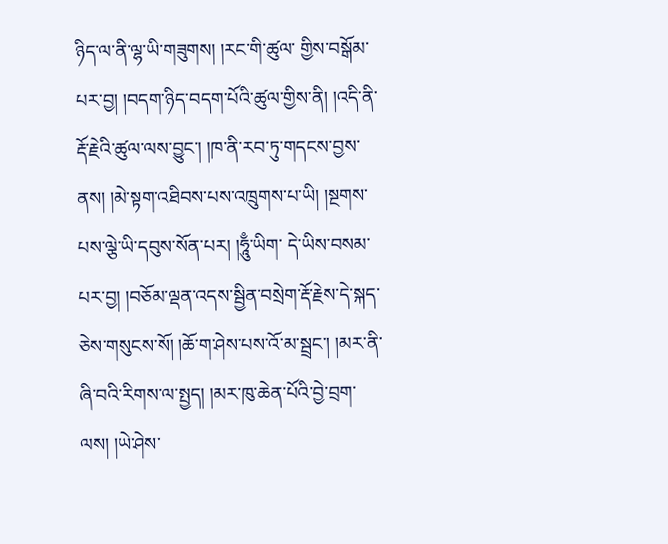ཉིད་ལ་ནི་ལྷ་ཡི་གཟུགས། །རང་གི་ཚུལ་ གྱིས་བསྒོམ་པར་བྱ། །བདག་ཉིད་བདག་པོའི་ཚུལ་གྱིས་ནི། །འདི་ནི་རྡོ་རྗེའི་ཚུལ་ལས་བྱུང་། །ཁ་ནི་རབ་ཏུ་གདངས་བྱས་ནས། །མེ་སྟག་འཐིབས་པས་འཁྲུགས་པ་ཡི། །སྔགས་པས་ལྕེ་ཡི་དབུས་སོན་པར། །ཧཱུྃ་ཡིག་ དེ་ཡིས་བསམ་པར་བྱ། །བཅོམ་ལྡན་འདས་སྦྱིན་བསྲེག་རྡོ་རྗེས་དེ་སྐད་ཅེས་གསུངས་སོ། །ཆོ་ག་ཤེས་པས་འོ་མ་སྦྲང་། །མར་ནི་ཞི་བའི་རིགས་ལ་སྤྱད། །མར་ཁུ་ཆེན་པོའི་བྱེ་བྲག་ལས། །ཡེ་ཤེས་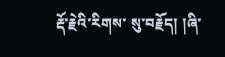རྡོ་རྗེའི་རིགས་ སུ་བརྗོད། །ཞི་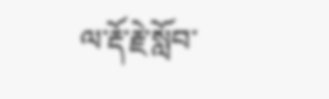ལ་རྡོ་རྗེ་སློབ་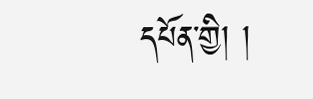དཔོན་གྱི། །